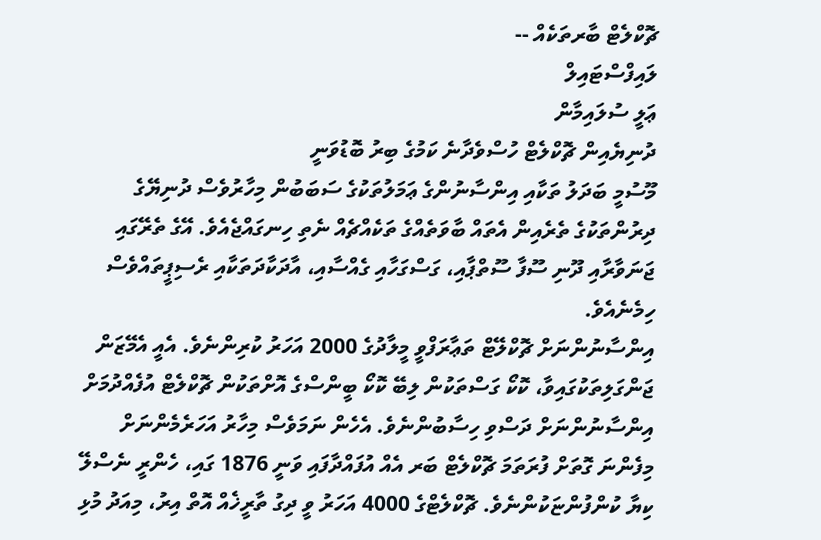ޗޮކްލެޓް ބާރތަކެއް --
ލައިފްސްޓައިލް
ޢަލީ ސުލައިމާން
ދުނިޔެއިން ޗޮކްލެޓް ހުސްވެދާނެ ކަމުގެ ބިރު ބޮޑުވަނީ
މޫސުމީ ބަދަލު ތަކާއި އިންސާނުންގެ ޢަމަލުތަކުގެ ސަބަބުން މިހާރުވެސް ދުނިޔޭގެ ދިރުންތަކުގެ ތެރެއިން އެތައް ބާވަތެއްގެ ތަކެއްޗެއް ނެތި ހިނގައްޖެއެވެ. އޭގެ ތެރޭގައި ޖަނަވާރާއި ދޫނި ސޫފާ ސޫތްޕާއި، ގަސްގަހާއި ގެއްސާއި، އާދަކާދަތަކާއި ރެސިޕީތައްވެސް ހިމެނެއެވެ.
އިންސާނުންނަށް ޗޮކްލޭޓް ތަޢާރަފްވީ މީލާދުގެ 2000 އަހަރު ކުރިންނެވެ. އެއީ އެމޭޒަން ޖަންގަލިތަކުގައިވާ، ކޮކޯ ގަސްތަކުން ލިބޭ ކޮކޯ ބީންސްގެ އޮށްތަކުން ޗޮކްލެޓް އުފެއްދުމަށް އިންސާނުންނަށް ދަސްވި ހިސާބުންނެވެ. އެހެން ނަމަވެސް މިހާރު އަހަރެމެންނަށް މިފެންނަ ގޮތަށް ފުރަތަމަ ޗޮކްލެޓް ބަރ އެއް އުފައްދާފައި ވަނީ 1876 ގައި، ހެންރީ ނެސްލޭ ކިޔާ ކުންފުންޏަކުންނެވެ. ޗޮކްލެޓްގެ 4000 އަހަރު ވީ ދިގު ތާރީޚެއް އޮތް އިރު، މިއަދު މުޅި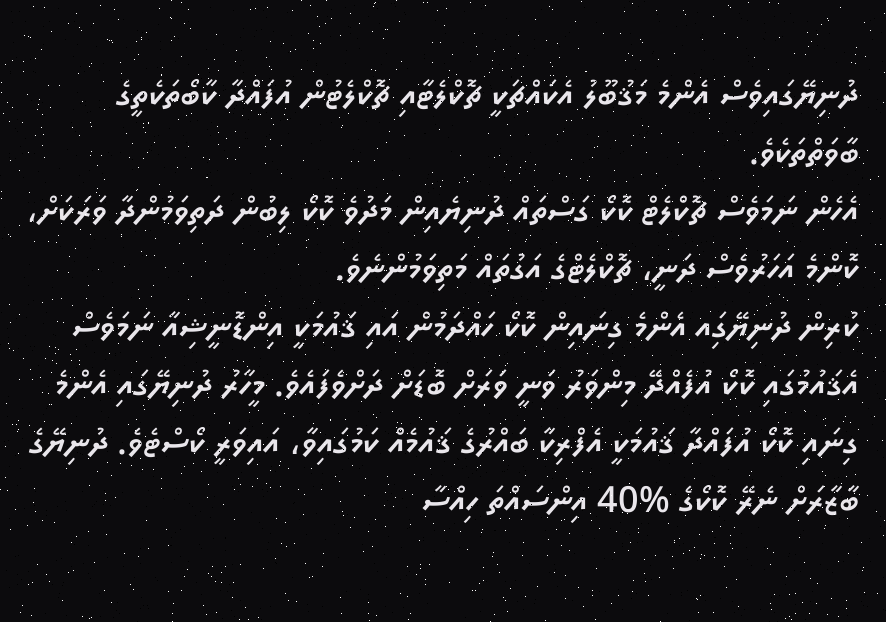ދުނިޔޭގައިވެސް އެންމެ މަޤުބޫލު އެކައްޗަކީ ޗޮކްލެޓާއި ޗޮކްލެޓުން އުފައްދާ ކާބޯތަކެތީގެ ބާވަތްތަކެވެ.
އެހެން ނަމަވެސް ޗޮކްލެޓް ކޮކޯ ގަސްތައް ދުނިޔެއިން މަދުވެ ކޮކޯ ލިބުން ދަތިވަމުންދާ ވަރަކަށް، ކޮންމެ އަހަރުވެސް ދަނީ، ޗޮކްލެޓްގެ އަގުތައް މަތިވަމުންނެވެ.
ކުރިން ދުނިޔޭގަިއ އެންމެ ގިނައިން ކޮކޯ ހައްދަމުން އައި ޤައުމަކީ އިންޑޮނީޝިއާ ނަމަވެސް އެޤައުމުގައި ކޮކޯ އުފެއްދޭ މިންވަރު ވަނީ ވަރަށް ބޮޑަށް ދަށްވެފައެވެ. މީހާރު ދުނިޔޭގައި އެންމެ ގިނައި ކޮކޯ އުފައްދާ ޤައުމަކީ އެފްރިކާ ބައްރުގެ ޤައުމެއް ކަމުގައިވާ، އައިވަރީ ކޯސްޓެވެ. ދުނިޔޭގެ ބާޒާރަށް ނެރޭ ކޮކޯގެ %40 އިންސައްތަ ހިއްސާ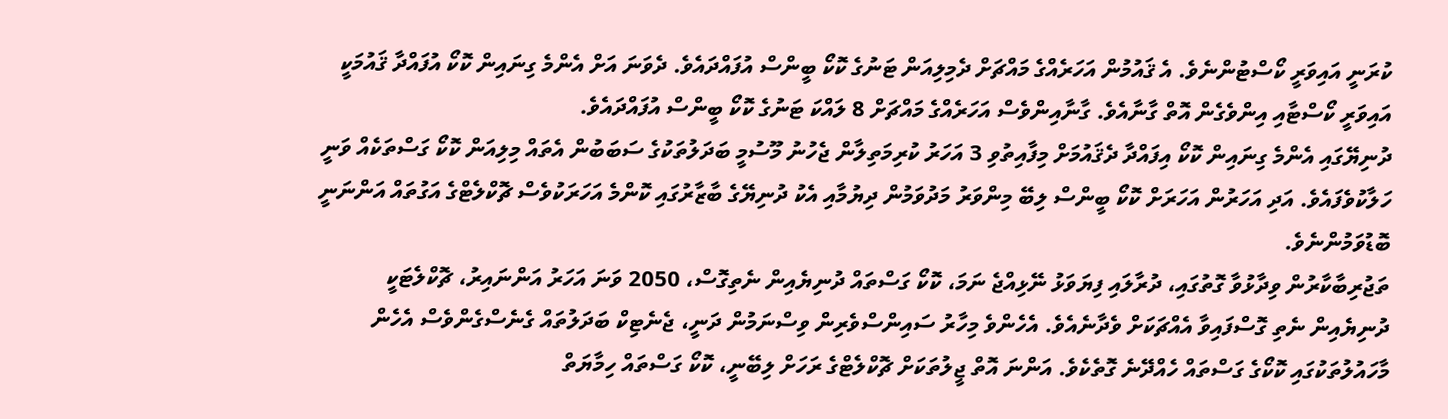ކުރަނީ އައިވަރީ ކޯސްޓުންނެވެ. އެ ޤައުމުން އަހަރެއްގެ މައްޗަށް ދެމިލިއަން ޓަނުގެ ކޮކޯ ބީންސް އުފައްދައެވެ. ދެވަނަ އަށް އެންމެ ގިނައިން ކޮކޯ އުފައްދާ ޤައުމަކީ އައިވަރީ ކޯސްޓާއި އިންވެގެން އޮތް ގާނާއެވެ. ގާނާއިންވެސް އަހަރެއްގެ މައްޗަށް 8 ލައްކަ ޓަނުގެ ކޮކޯ ބީންސް އުފައްދައެވެ.
ދުނިޔޭގައި އެންމެ ގިނައިން ކޮކޯ އިފައްދާ ދެޤައުމަށް މިފާއިތުވި 3 އަހަރު ކުރިމަތިލާން ޖެހުނު މޫސުމީ ބަދަލުތަކުގެ ސަބަބުން އެތައް މިލިއަން ކޮކޯ ގަސްތަކެއް ވަނީ ހަލާކުވެފައެވެ. އަދި އަހަރުން އަހަރަށް ކޮކޯ ބީންސް ލިބޭ މިންވަރު މަދުވަމުން ދިޔުމާއި އެކު ދުނިޔޭގެ ބާޒާރުގައި ކޮންމެ އަހަރަކުވެސް ޗޮކްލެޓްގެ އަގުތައް އަންނަނީ ބޮޑުވަމުންނެވެ.
ތަޖުރިބާކާރުން ވިދާޅުވާ ގޮތުގައި، ދުރާލައި ފިޔަވަޅު ނޭޅިއްޖެ ނަމަ، ކޮކޯ ގަސްތައް ދުނިޔެއިން ނެތިގޮސް، 2050 ވަނަ އަހަރު އަންނައިރު، ޗޮކްލެޓަކީ ދުނިޔެއިން ނެތި ގޮސްފައިވާ އެއްޗަކަށް ވެދާނެއެވެ. އެހެންވެ މިހާރު ސައިންސްވެރިން ވިސްނަމުން ދަނީ، ޖެނެޓިކް ބަދަލުތައް ގެނެސްގެންވެސް އެހެން މާހައުލުތަކުގައި ކޮކޯގެ ގަސްތައް ހެއްދޭނެ ގޮތެކެވެ. އަންނަ އޮތް ޖީލުތަކަށް ޗޮކްލެޓްގެ ރަހަށް ލިބޭނީ، ކޮކޯ ގަސްތައް ހިމާޔަތް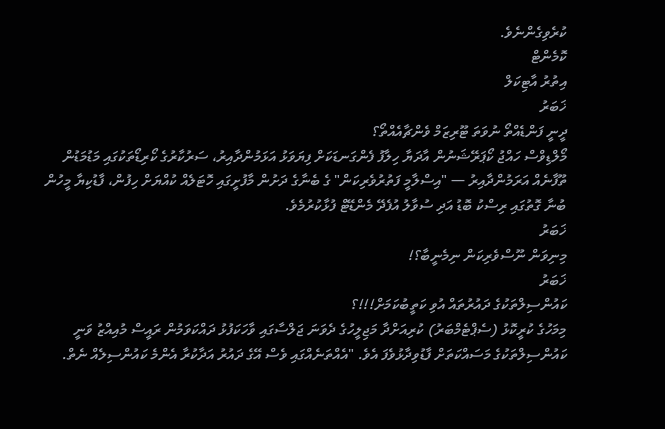ކުރެވިގެންނެވެ.
ކޮމެންޓް
އިތުރު އާޓިކަލް
ޚަބަރު
ދީނީ ފަންޑެއްތޯ ނުވަތަ ޓޫރިޒަމް ވެންޗާއެއްތޯ؟
މޯލްޑިވްސް ހައްޖު ކޯޕަރޭޝަނުން އާދަޔާ ހިލާފު ފެންގަނޑަކަށް ފިޔަވަޅު އަޅަމުންދާއިރު، ސަރުކާރުގެ ކޯރިޑޯތަކުގައި މަޑުމަޑުން ތޫފާނެއް އަރަމުންދާއިރު — "އިސްލާމީ ފަތުރުވެރިކަން" ގެ ބެނާގެ ދަށުން މާފުށީގައި ހޮޓަލެއް ކުއްޔަށް ހިފުން، ފާޑުކިޔާ މީހުން ބުނާ ގޮތުގައި ރިސްކު ބޮޑު އަދި ސުވާލު އުފެދޭ މެންޑޭޓް ފުޅާކުރުމެވެ.
ޚަބަރު
މިނިވަން ނޫސްވެރިކަން ނިމެނީބާ؟!
ޚަބަރު
ކައުންސިލްތަކުގެ ދައުރުތައް އުވި ކަތީބުކަމަށް!!!؟
މިމަހުގެ ކުރީކޮޅު (ސެޕްޓެމްބަރު) ކުރިއަށްދާ މަޖިލީހުގެ ދެވަނަ ޖަލްސާގައި ވާހަކަފުޅު ދައްކަވަމުން ރައީސް މުއިއްޒު ވަނީ ކައުންސިލްތަކުގެ މަސައްކަތަށް ފާޑުވިދާޅުވެފަ އެވެ. "އެއްތަނެއްގައި ވެސް އޭގެ ދައުރު އަދާކުރާ އެންމެ ކައުންސިލެއް ނެތް.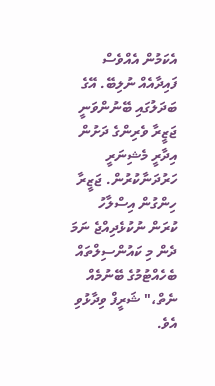އެކަމުން އެއްވެސް ފައިދާއެއް ނުލިބޭ. އޭގެ ބަދަލުގައި ބޭނުންވަނީ ޖަޒީރާ ވެރިންގެ ދަށުން އިދާރީ މެޝިނަރީ ހަރުދަނާކުރުން. ޖަޒީރާ ހިންގުން އިސްލާހު ކުރަން ނުކުޅެދިއްޖެ ނަމަ ދެން މި ކައުންސިލްތައް ބެހެއްޓުމުގެ ބޭނުމެއް ނެތް،" ޝަރީފް ވިދާޅުވި އެވެ.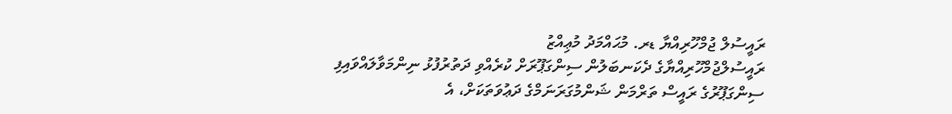ރައީސުލް ޖުމްހޫރިއްޔާ ޑރ. މުޙައްމަދު މުޢިއްޒު
ރައީސުލްޖުމްހޫރިއްޔާގެ ދެކަނބަލުން ސިންގަޕޫރަށް ކުރެއްވި ދަތުރުފުޅު ނިންމަވާލައްވައިފި
ސިންގަޕޫރުގެ ރައީސް ތަރްމަން ޝަންމުގަރަނަމްގެ ދަޢުވަތަކަށް، އެ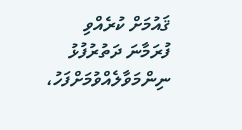ޤައުމަށް ކުރެއްވި ފުރަމާނަ ދަތުރުފުޅު ނިންމަވާލެއްވުމަށްފަހު،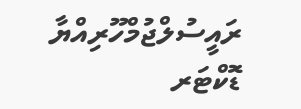ރައީސުލްޖުމްހޫރިއްޔާ ޑޮކްޓަރ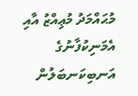މުޙައްމަދު މުޢިއްޒު އާއި އެމަނިކުފާނުގެ އަނބިކަނބަލުން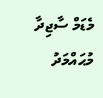މެޑަމް ސާޖިދާ މުޙައްމަދު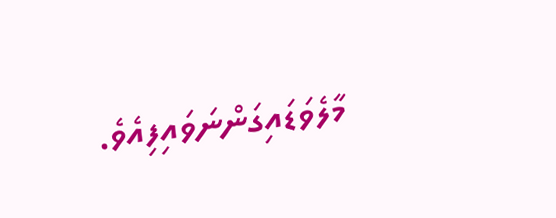މާލެވަޑައިގަންނަވައިފިއެވެ.